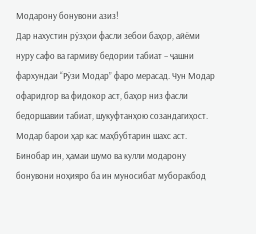Модарону бонувони азиз!
Дар нахустин рӯзҳои фасли зебои баҳор, айёми нуру сафо ва гармиву бедории табиат − ҷашни фархундаи “Рӯзи Модар” фаро мерасад. Чун Модар офаридгор ва фидокор аст, баҳор низ фасли бедоршавии табиат, шукуфтанҳою созандагиҳост.
Модар барои ҳар кас маҳбубтарин шахс аст. Бинобар ин, ҳамаи шумо ва кулли модарону бонувони ноҳияро ба ин муносибат муборакбод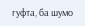гуфта, ба шумо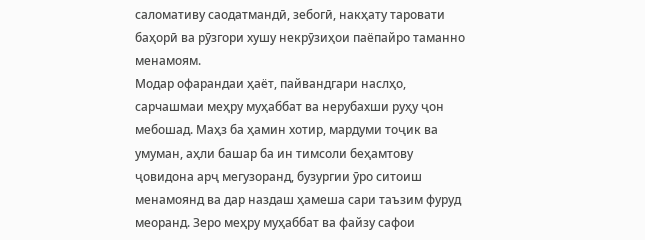саломативу саодатмандӣ, зебогӣ, накҳату таровати баҳорӣ ва рӯзгори хушу некрӯзиҳои паёпайро таманно менамоям.
Модар офарандаи ҳаёт, пайвандгари наслҳо, сарчашмаи меҳру муҳаббат ва нерубахши руҳу ҷон мебошад. Маҳз ба ҳамин хотир, мардуми тоҷик ва умуман, аҳли башар ба ин тимсоли беҳамтову ҷовидона арҷ мегузоранд, бузургии ӯро ситоиш менамоянд ва дар наздаш ҳамеша сари таъзим фуруд меоранд. Зеро меҳру муҳаббат ва файзу сафои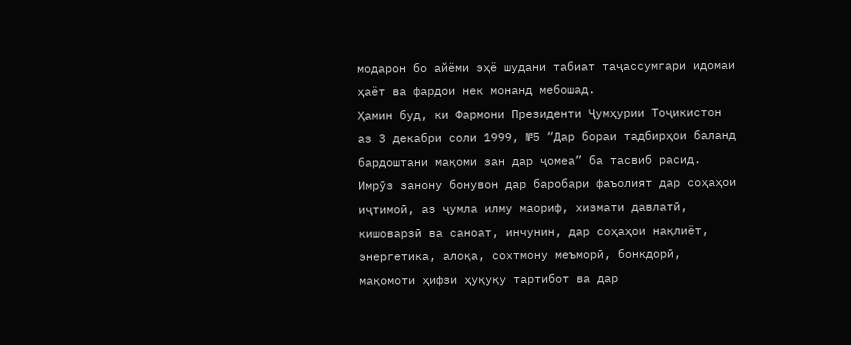модарон бо айёми эҳё шудани табиат таҷассумгари идомаи ҳаёт ва фардои нек монанд мебошад.
Ҳамин буд, ки Фармони Президенти Ҷумҳурии Тоҷикистон аз 3 декабри соли 1999, №5 “Дар бораи тадбирҳои баланд бардоштани мақоми зан дар ҷомеа” ба тасвиб расид.
Имрӯз занону бонувон дар баробари фаъолият дар соҳаҳои иҷтимоӣ, аз ҷумла илму маориф, хизмати давлатӣ, кишоварзӣ ва саноат, инчунин, дар соҳаҳои нақлиёт, энергетика, алоқа, сохтмону меъморӣ, бонкдорӣ, мақомоти ҳифзи ҳуқуқу тартибот ва дар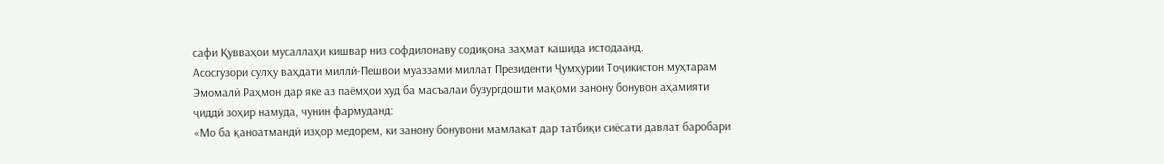сафи Қувваҳои мусаллаҳи кишвар низ софдилонаву содиқона заҳмат кашида истодаанд.
Асосгузори сулҳу ваҳдати миллӣ-Пешвои муаззами миллат Президенти Ҷумҳурии Тоҷикистон муҳтарам Эмомалӣ Раҳмон дар яке аз паёмҳои худ ба масъалаи бузургдошти мақоми занону бонувон аҳамияти ҷиддӣ зоҳир намуда, чунин фармуданд:
«Мо ба қаноатмандӣ изҳор медорем, ки занону бонувони мамлакат дар татбиқи сиёсати давлат баробари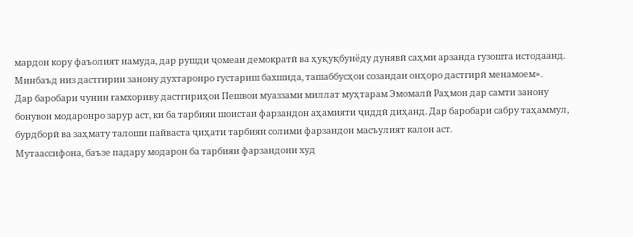мардон кору фаъолият намуда, дар рушди ҷомеаи демократӣ ва ҳуқуқбунёду дунявӣ саҳми арзанда гузошта истодаанд. Минбаъд низ дастгирии занону духтаронро густариш бахшида, ташаббусҳои созандаи онҳоро дастгирӣ менамоем».
Дар баробари чунин ғамхориву дастгириҳои Пешвои муаззами миллат муҳтарам Эмомалӣ Раҳмон дар самти занону бонувон модаронро зарур аст, ки ба тарбияи шоистаи фарзандон аҳамияти ҷиддӣ диҳанд. Дар баробари сабру таҳаммул, бурдборӣ ва заҳмату талоши пайваста ҷиҳати тарбияи солими фарзандон масъулият калон аст.
Мутаассифона, баъзе падару модарон ба тарбияи фарзандони худ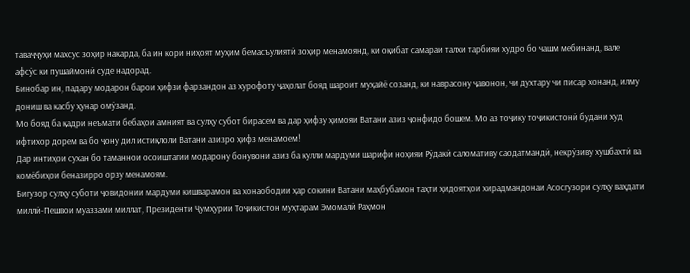таваҷҷуҳи махсус зоҳир накарда, ба ин кори ниҳоят муҳим бемасъулиятӣ зоҳир менамоянд, ки оқибат самараи талхи тарбияи худро бо чашм мебинанд, вале афсӯс ки пушаймонӣ суде надорад.
Бинобар ин, падару модарон барои ҳифзи фарзандон аз хурофоту ҷаҳолат бояд шароит муҳайё созанд, ки наврасону ҷавонон, чи духтару чи писар хонанд, илму дониш ва касбу ҳунар омӯзанд.
Мо бояд ба қадри неъмати бебаҳои амният ва сулҳу субот бирасем ва дар ҳифзу ҳимояи Ватани азиз ҷонфидо бошем. Мо аз тоҷику тоҷикистонӣ будани худ ифтихор дорем ва бо ҷону дил истиқлоли Ватани азизро ҳифз менамоем!
Дар интиҳои сухан бо таманнои осоиштагии модарону бонувони азиз ба кулли мардуми шарифи ноҳияи Рӯдакӣ саломативу саодатмандӣ, некрӯзиву хушбахтӣ ва комёбиҳои беназирро орзу менамоям.
Бигузор сулҳу суботи ҷовидонии мардуми кишварамон ва хонаободии ҳар сокини Ватани маҳбубамон таҳти ҳидоятҳои хирадмандонаи Асосгузори сулҳу ваҳдати миллӣ-Пешвои муаззами миллат, Президенти Ҷумҳурии Тоҷикистон муҳтарам Эмомалӣ Раҳмон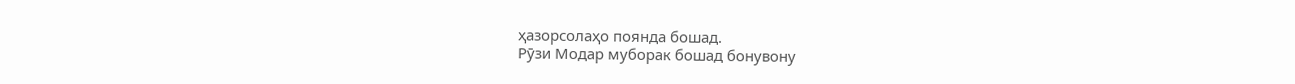ҳазорсолаҳо поянда бошад.
Рӯзи Модар муборак бошад бонувону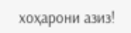хоҳарони азиз!